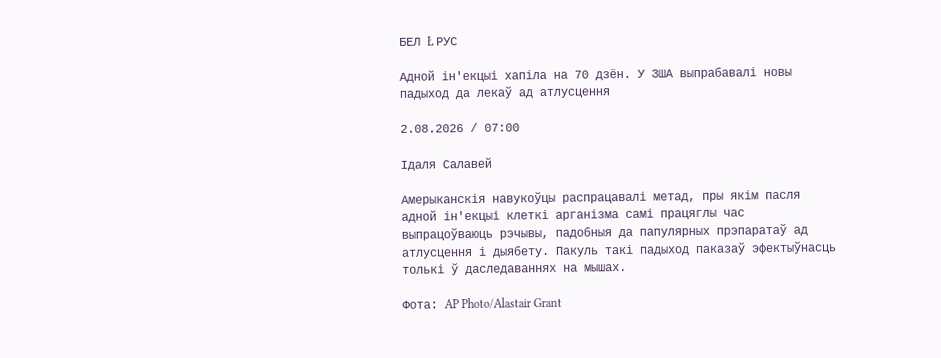БЕЛ Ł РУС

Адной ін'екцыі хапіла на 70 дзён. У ЗША выпрабавалі новы падыход да лекаў ад атлусцення

2.08.2026 / 07:00

Ідаля Салавей

Амерыканскія навукоўцы распрацавалі метад, пры якім пасля адной ін'екцыі клеткі арганізма самі працяглы час выпрацоўваюць рэчывы, падобныя да папулярных прэпаратаў ад атлусцення і дыябету. Пакуль такі падыход паказаў эфектыўнасць толькі ў даследаваннях на мышах.

Фота: AP Photo/Alastair Grant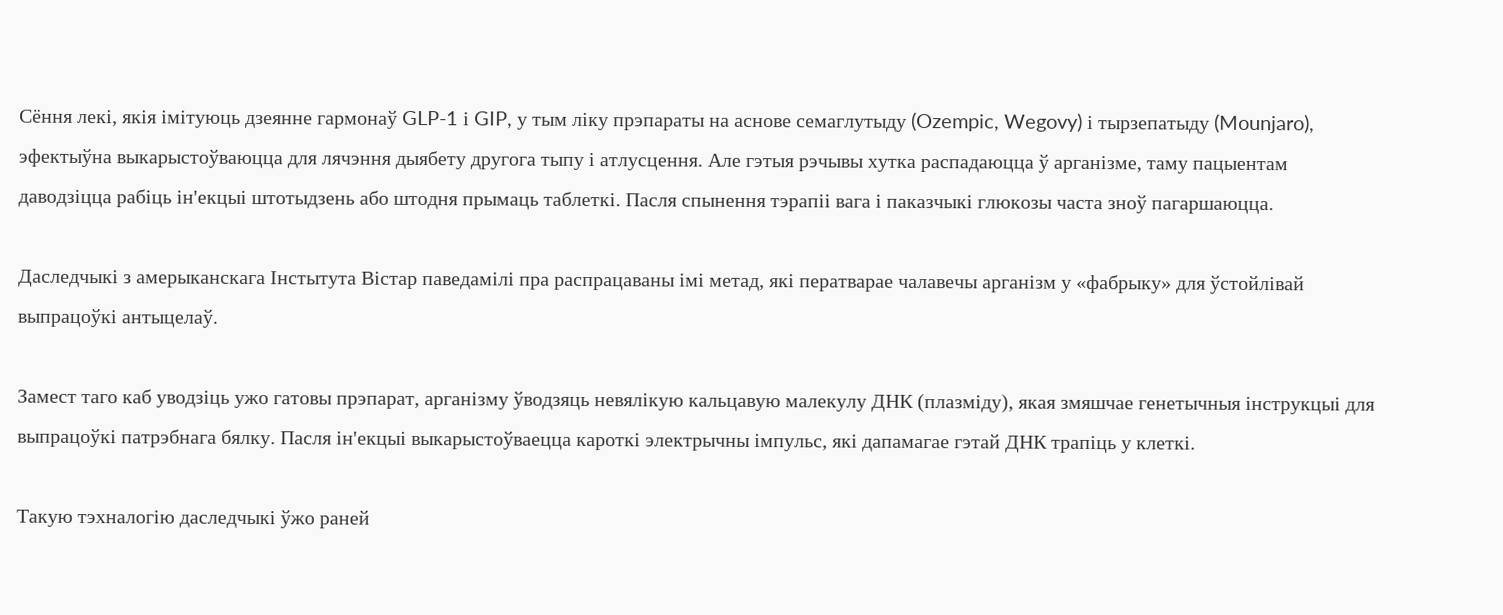Сёння лекі, якія імітуюць дзеянне гармонаў GLP-1 і GIP, у тым ліку прэпараты на аснове семаглутыду (Ozempic, Wegovy) і тырзепатыду (Mounjaro), эфектыўна выкарыстоўваюцца для лячэння дыябету другога тыпу і атлусцення. Але гэтыя рэчывы хутка распадаюцца ў арганізме, таму пацыентам даводзіцца рабіць ін'екцыі штотыдзень або штодня прымаць таблеткі. Пасля спынення тэрапіі вага і паказчыкі глюкозы часта зноў пагаршаюцца.

Даследчыкі з амерыканскага Інстытута Вістар паведамілі пра распрацаваны імі метад, які ператварае чалавечы арганізм у «фабрыку» для ўстойлівай выпрацоўкі антыцелаў.

Замест таго каб уводзіць ужо гатовы прэпарат, арганізму ўводзяць невялікую кальцавую малекулу ДНК (плазміду), якая змяшчае генетычныя інструкцыі для выпрацоўкі патрэбнага бялку. Пасля ін'екцыі выкарыстоўваецца кароткі электрычны імпульс, які дапамагае гэтай ДНК трапіць у клеткі.

Такую тэхналогію даследчыкі ўжо раней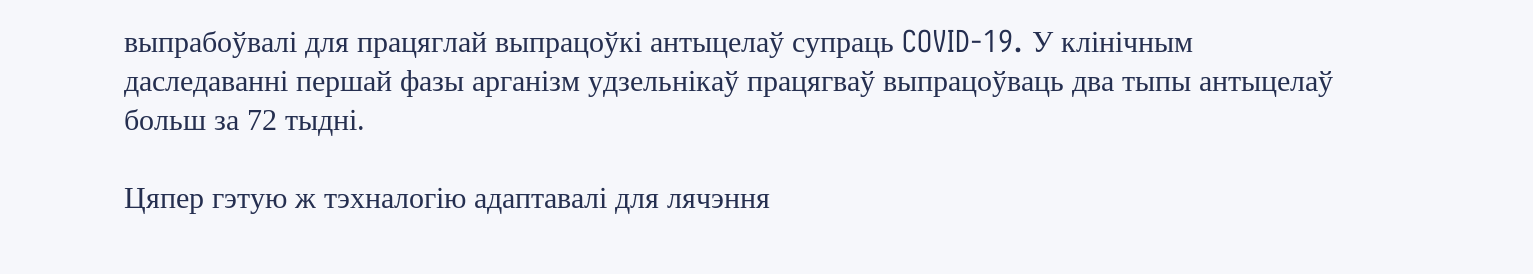выпрабоўвалі для працяглай выпрацоўкі антыцелаў супраць COVID-19. У клінічным даследаванні першай фазы арганізм удзельнікаў працягваў выпрацоўваць два тыпы антыцелаў больш за 72 тыдні.

Цяпер гэтую ж тэхналогію адаптавалі для лячэння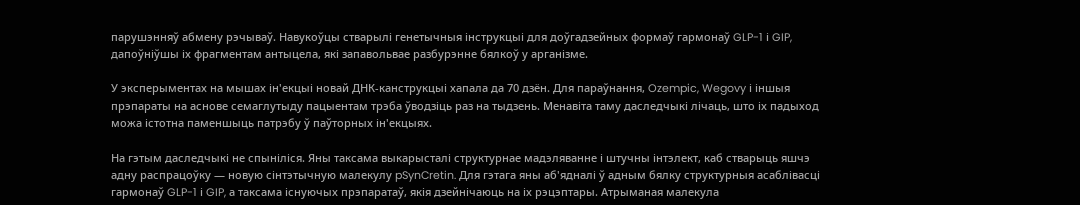парушэнняў абмену рэчываў. Навукоўцы стварылі генетычныя інструкцыі для доўгадзейных формаў гармонаў GLP-1 і GIP, дапоўніўшы іх фрагментам антыцела, які запавольвае разбурэнне бялкоў у арганізме.

У эксперыментах на мышах ін'екцыі новай ДНК-канструкцыі хапала да 70 дзён. Для параўнання, Ozempic, Wegovy і іншыя прэпараты на аснове семаглутыду пацыентам трэба ўводзіць раз на тыдзень. Менавіта таму даследчыкі лічаць, што іх падыход можа істотна паменшыць патрэбу ў паўторных ін'екцыях.

На гэтым даследчыкі не спыніліся. Яны таксама выкарысталі структурнае мадэляванне і штучны інтэлект, каб стварыць яшчэ адну распрацоўку — новую сінтэтычную малекулу pSynCretin. Для гэтага яны аб'ядналі ў адным бялку структурныя асаблівасці гармонаў GLP-1 і GIP, а таксама існуючых прэпаратаў, якія дзейнічаюць на іх рэцэптары. Атрыманая малекула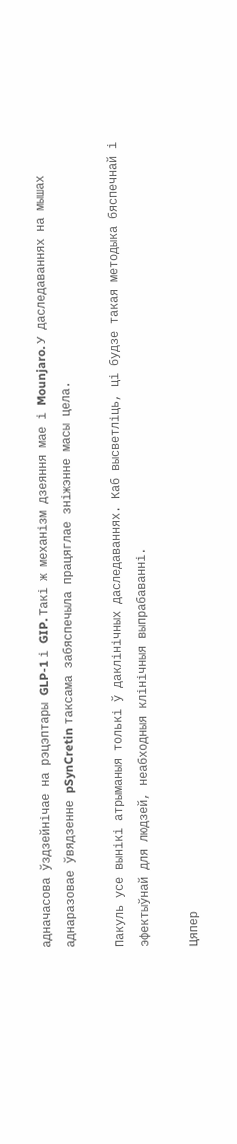адначасова ўздзейнічае на рэцэптары GLP-1 і GIP. Такі ж механізм дзеяння мае і Mounjaro. У даследаваннях на мышах аднаразовае ўвядзенне pSynCretin таксама забяспечыла працяглае зніжэнне масы цела.

Пакуль усе вынікі атрыманыя толькі ў даклінічных даследаваннях. Каб высветліць, ці будзе такая методыка бяспечнай і эфектыўнай для людзей, неабходныя клінічныя выпрабаванні.

Цяпер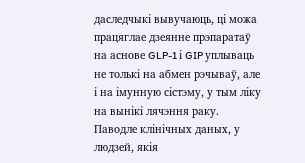даследчыкі вывучаюць, ці можа працяглае дзеянне прэпаратаў на аснове GLP-1 і GIP уплываць не толькі на абмен рэчываў, але і на імунную сістэму, у тым ліку на вынікі лячэння раку. Паводле клінічных даных, у людзей, якія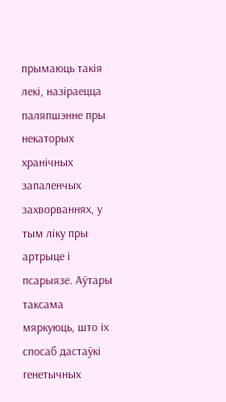прымаюць такія лекі, назіраецца паляпшэнне пры некаторых хранічных запаленчых захворваннях, у тым ліку пры артрыце і псарыязе. Аўтары таксама мяркуюць, што іх спосаб дастаўкі генетычных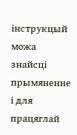інструкцый можа знайсці прымяненне і для працяглай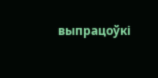выпрацоўкі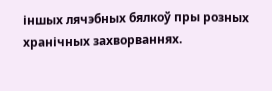іншых лячэбных бялкоў пры розных хранічных захворваннях.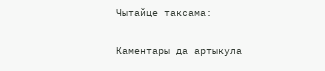Чытайце таксама:

Каментары да артыкула